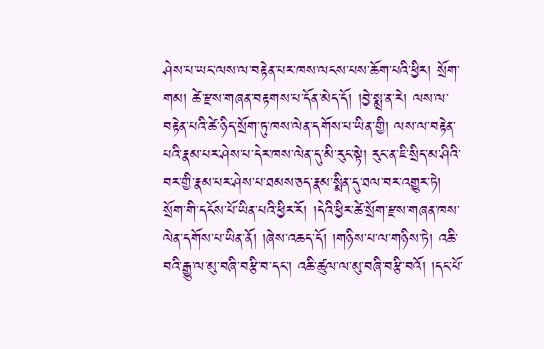ཤེས་པ་ཡང་ལས་ལ་བརྟེན་པར་ཁས་ལངས་པས་ཆོག་པའི་ཕྱིར། སྲོག་གམ། ཚེ་རྫས་གཞན་བརྟགས་པ་དོན་མེད་དོ། །བྱེ་སྨྲ་ན་རེ། ལས་ལ་བརྟེན་པའི་ཚེ་ཉིད་སྲོག་ཏུ་ཁས་ལེན་དགོས་པ་ཡིན་གྱི། ལས་ལ་བརྟེན་པའི་རྣམ་པར་ཤེས་པ་དེར་ཁས་ལེན་དུ་མི་རུང་སྟེ། རུང་ན་ཇི་སྲིད་མ་ཤིའི་བར་གྱི་རྣམ་པར་ཤེས་པ་ཐམས་ཅད་རྣམ་སྨིན་དུ་ཐལ་བར་འགྱུར་ཏེ། སྲོག་གི་དངོས་པོ་ཡིན་པའི་ཕྱིར་རོ། །དེའི་ཕྱིར་ཚེ་སྲོག་རྫས་གཞན་ཁས་ལེན་དགོས་པ་ཡིན་ནོ། །ཞེས་འཆད་དོ། །གཉིས་པ་ལ་གཉིས་ཏེ། འཆི་བའི་རྒྱུ་ལ་མུ་བཞི་བརྩི་བ་དང་། འཆི་ཚུལ་ལ་མུ་བཞི་བརྩི་བའོ། །དང་པོ་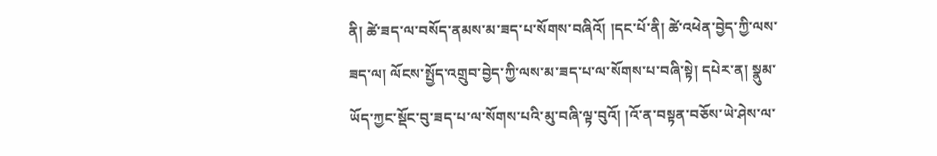ནི། ཚེ་ཟད་ལ་བསོད་ནམས་མ་ཟད་པ་སོགས་བཞིའོ། །དང་པོ་ནི། ཚེ་འཕེན་བྱེད་ཀྱི་ལས་ཟད་ལ། ལོངས་སྤྱོད་འགྲུབ་བྱེད་ཀྱི་ལས་མ་ཟད་པ་ལ་སོགས་པ་བཞི་སྟེ། དཔེར་ན། སྣུམ་ཡོད་ཀྱང་སྡོང་བུ་ཟད་པ་ལ་སོགས་པའི་མུ་བཞི་ལྟ་བུའོ། །འོ་ན་བསྟན་བཅོས་ཡེ་ཤེས་ལ་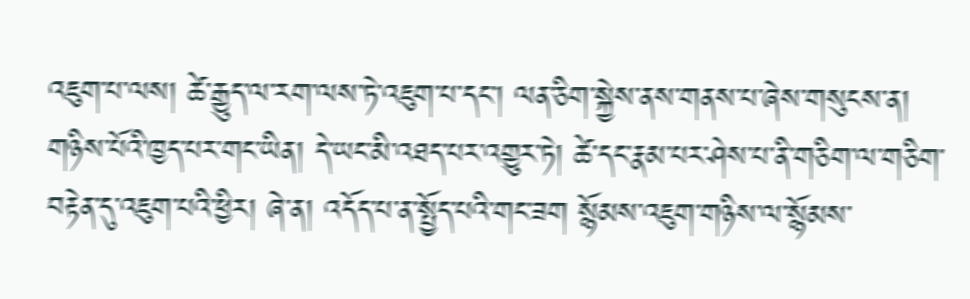འཇུག་པ་ལས། ཚེ་རྒྱུད་ལ་རག་ལས་ཏེ་འཇུག་པ་དང་། ལན་ཅིག་སྐྱེས་ནས་གནས་པ་ཞེས་གསུངས་ན། གཉིས་པོའི་ཁྱད་པར་གང་ཡིན། དེ་ཡང་མི་འཐད་པར་འགྱུར་ཏེ། ཚེ་དང་རྣམ་པར་ཤེས་པ་ནི་གཅིག་ལ་གཅིག་བརྟེན་དུ་འཇུག་པའི་ཕྱིར། ཞེ་ན། འདོད་པ་ན་སྤྱོད་པའི་གང་ཟག སྙོམས་འཇུག་གཉིས་ལ་སྙོམས་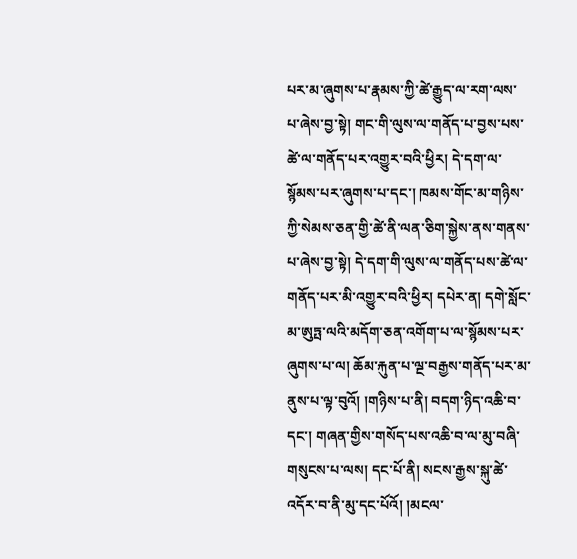པར་མ་ཞུགས་པ་རྣམས་ཀྱི་ཚེ་རྒྱུད་ལ་རག་ལས་པ་ཞེས་བྱ་སྟེ། གང་གི་ལུས་ལ་གནོད་པ་བྱས་པས་ཚེ་ལ་གནོད་པར་འགྱུར་བའི་ཕྱིར། དེ་དག་ལ་སྙོམས་པར་ཞུགས་པ་དང་། ཁམས་གོང་མ་གཉིས་ཀྱི་སེམས་ཅན་གྱི་ཚེ་ནི་ལན་ཅིག་སྐྱེས་ནས་གནས་པ་ཞེས་བྱ་སྟེ། དེ་དག་གི་ལུས་ལ་གནོད་པས་ཚེ་ལ་གནོད་པར་མི་འགྱུར་བའི་ཕྱིར། དཔེར་ན། དགེ་སློང་མ་ཨུཏྤ་ལའི་མདོག་ཅན་འགོག་པ་ལ་སྙོམས་པར་ཞུགས་པ་ལ། ཆོམ་རྐུན་པ་ལྔ་བརྒྱས་གནོད་པར་མ་ནུས་པ་ལྟ་བུའོ། །གཉིས་པ་ནི། བདག་ཉིད་འཆི་བ་དང་། གཞན་གྱིས་གསོད་པས་འཆི་བ་ལ་མུ་བཞི་གསུངས་པ་ལས། དང་པོ་ནི། སངས་རྒྱས་སྐུ་ཚེ་འདོར་བ་ནི་མུ་དང་པོའོ། །མངལ་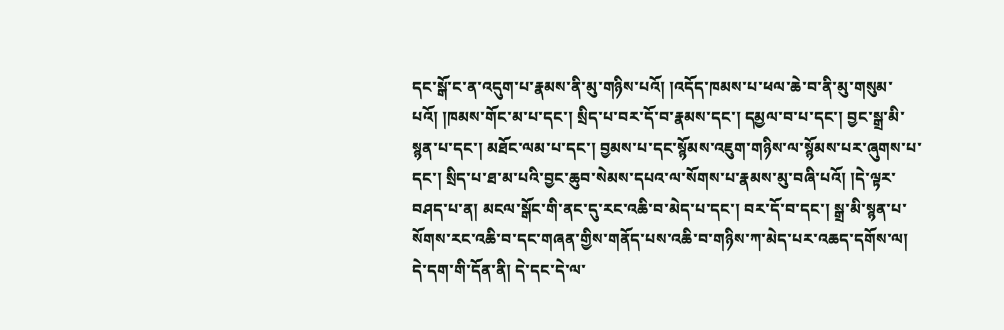དང་སྒོ་ང་ན་འདུག་པ་རྣམས་ནི་མུ་གཉིས་པའོ། །འདོད་ཁམས་པ་ཕལ་ཆེ་བ་ནི་མུ་གསུམ་པའོ། །ཁམས་གོང་མ་པ་དང་། སྲིད་པ་བར་དོ་བ་རྣམས་དང་། དམྱལ་བ་པ་དང་། བྱང་སྒྲ་མི་སྙན་པ་དང་། མཐོང་ལམ་པ་དང་། བྱམས་པ་དང་སྙོམས་འཇུག་གཉིས་ལ་སྙོམས་པར་ཞུགས་པ་དང་། སྲིད་པ་ཐ་མ་པའི་བྱང་ཆུབ་སེམས་དཔའ་ལ་སོགས་པ་རྣམས་མུ་བཞི་པའོ། །དེ་ལྟར་བཤད་པ་ན། མངལ་སྒོང་གི་ནང་དུ་རང་འཆི་བ་མེད་པ་དང་། བར་དོ་བ་དང་། སྒྲ་མི་སྙན་པ་སོགས་རང་འཆི་བ་དང་གཞན་གྱིས་གནོད་པས་འཆི་བ་གཉིས་ཀ་མེད་པར་འཆད་དགོས་ལ། དེ་དག་གི་དོན་ནི། དེ་དང་དེ་ལ་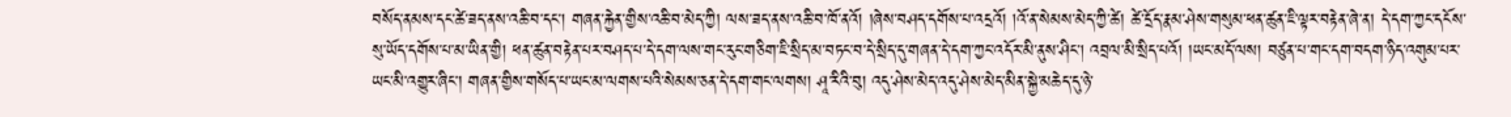བསོད་ནམས་དང་ཚེ་ཟད་ནས་འཆི་བ་དང་། གཞན་རྐྱེན་གྱིས་འཆི་བ་མེད་ཀྱི། ལས་ཟད་ནས་འཆི་བ་ཁོ་ནའོ། །ཞེས་བཤད་དགོས་པ་འདྲའོ། །འོ་ན་སེམས་མེད་ཀྱི་ཚེ། ཚེ་དྲོད་རྣམ་ཤེས་གསུམ་ཕན་ཚུན་ཇི་ལྟར་བརྟེན་ཞེ་ན། དེ་དག་ཀྱང་དངོས་སུ་ཡོད་དགོས་པ་མ་ཡིན་གྱི། ཕན་ཚུན་བརྟེན་པར་བཤད་པ་དེ་དག་ལས་གང་རུང་གཅིག་ཇི་སྲིད་མ་བཏང་བ་དེ་སྲིད་དུ་གཞན་དེ་དག་ཀྱང་འདོར་མི་ནུས་ཤིང་། འབྲལ་མི་སྲིད་པའོ། །ཡང་མདོ་ལས། བཙུན་པ་གང་དག་བདག་ཉིད་འགུམ་པར་ཡང་མི་འགྱུར་ཞིང་། གཞན་གྱིས་གསོད་པ་ཡང་མ་ལགས་པའི་སེམས་ཅན་དེ་དག་གང་ལགས། ཤཱ་རིའི་བུ། འདུ་ཤེས་མེད་འདུ་ཤེས་མེད་མིན་སྐྱེ་མཆེད་དུ་ཉེ་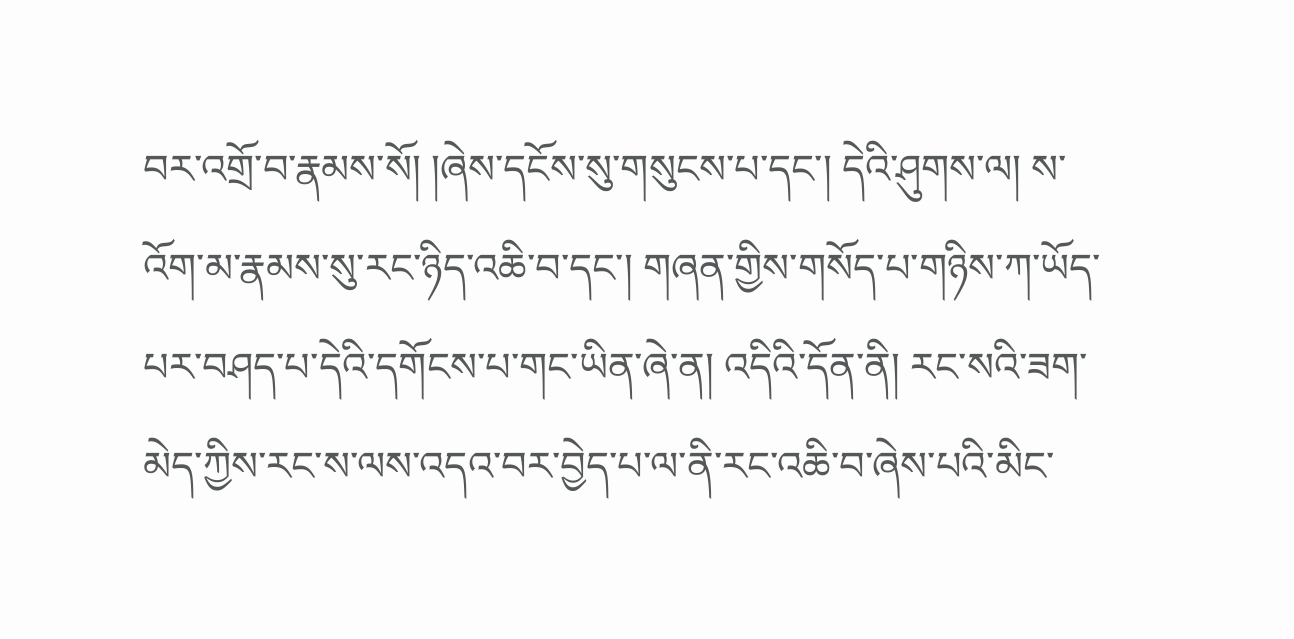བར་འགྲོ་བ་རྣམས་སོ། །ཞེས་དངོས་སུ་གསུངས་པ་དང་། དེའི་ཤུགས་ལ། ས་འོག་མ་རྣམས་སུ་རང་ཉིད་འཆི་བ་དང་། གཞན་གྱིས་གསོད་པ་གཉིས་ཀ་ཡོད་པར་བཤད་པ་དེའི་དགོངས་པ་གང་ཡིན་ཞེ་ན། འདིའི་དོན་ནི། རང་སའི་ཟག་མེད་ཀྱིས་རང་ས་ལས་འདའ་བར་བྱེད་པ་ལ་ནི་རང་འཆི་བ་ཞེས་པའི་མིང་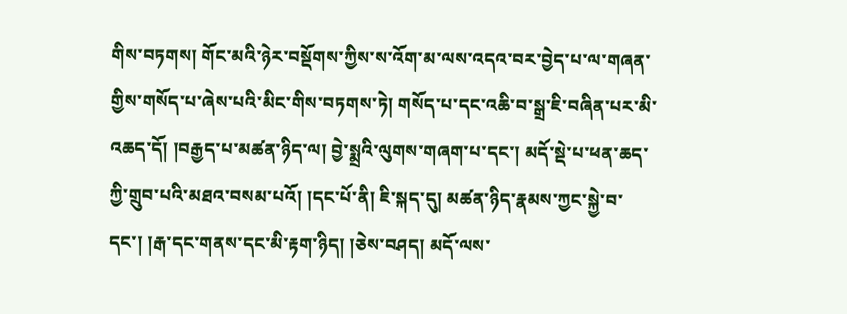གིས་བཏགས། གོང་མའི་ཉེར་བསྡོགས་ཀྱིས་ས་འོག་མ་ལས་འདའ་བར་བྱེད་པ་ལ་གཞན་གྱིས་གསོད་པ་ཞེས་པའི་མིང་གིས་བཏགས་ཏེ། གསོད་པ་དང་འཆི་བ་སྒྲ་ཇི་བཞིན་པར་མི་འཆད་དོ། །བརྒྱད་པ་མཚན་ཉིད་ལ། བྱེ་སྨྲའི་ལུགས་གཞག་པ་དང་། མདོ་སྡེ་པ་ཕན་ཆད་ཀྱི་གྲུབ་པའི་མཐའ་བསམ་པའོ། །དང་པོ་ནི། ཇི་སྐད་དུ། མཚན་ཉིད་རྣམས་ཀྱང་སྐྱེ་བ་དང་། །རྒ་དང་གནས་དང་མི་རྟག་ཉིད། །ཅེས་བཤད། མདོ་ལས་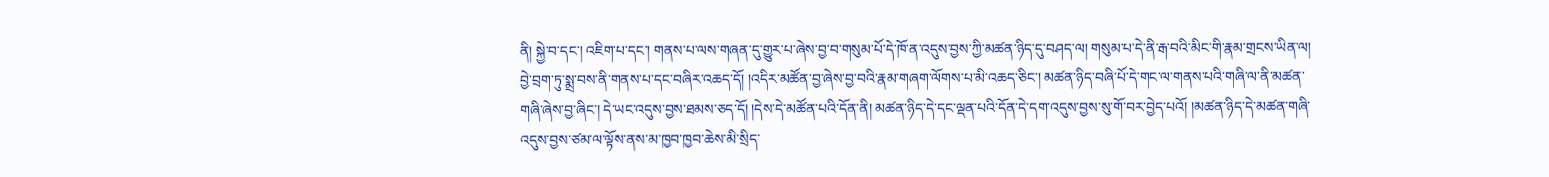ནི། སྐྱེ་བ་དང་། འཇིག་པ་དང་། གནས་པ་ལས་གཞན་དུ་གྱུར་པ་ཞེས་བྱ་བ་གསུམ་པོ་དེ་ཁོ་ན་འདུས་བྱས་ཀྱི་མཚན་ཉིད་དུ་བཤད་ལ། གསུམ་པ་དེ་ནི་རྒ་བའི་མིང་གི་རྣམ་གྲངས་ཡིན་ལ། བྱེ་བྲག་ཏུ་སྨྲ་བས་ནི་གནས་པ་དང་བཞིར་འཆད་དོ། །འདིར་མཚོན་བྱ་ཞེས་བྱ་བའི་རྣམ་གཞག་ལོགས་པ་མི་འཆད་ཅིང་། མཚན་ཉིད་བཞི་པོ་དེ་གང་ལ་གནས་པའི་གཞི་ལ་ནི་མཚན་གཞི་ཞེས་བྱ་ཞིང་། དེ་ཡང་འདུས་བྱས་ཐམས་ཅད་དོ། །དེས་དེ་མཚོན་པའི་དོན་ནི། མཚན་ཉིད་དེ་དང་ལྡན་པའི་དོན་དེ་དག་འདུས་བྱས་སུ་གོ་བར་བྱེད་པའོ། །མཚན་ཉིད་དེ་མཚན་གཞི་འདུས་བྱས་ཙམ་ལ་ལྟོས་ནས་མ་ཁྱབ་ཁྱབ་ཆེས་མི་སྲིད་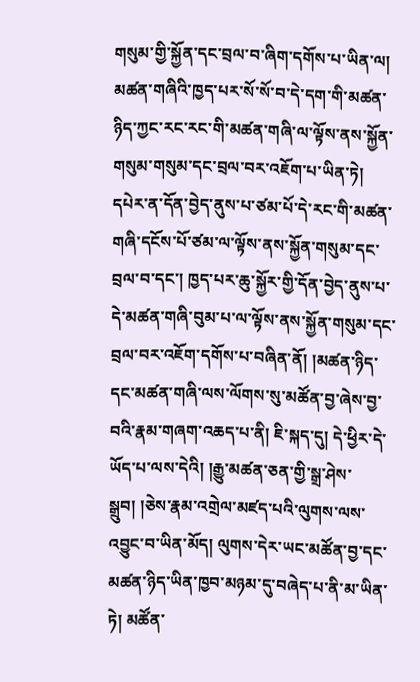གསུམ་གྱི་སྐྱོན་དང་བྲལ་བ་ཞིག་དགོས་པ་ཡིན་ལ། མཚན་གཞིའི་ཁྱད་པར་སོ་སོ་བ་དེ་དག་གི་མཚན་ཉིད་ཀྱང་རང་རང་གི་མཚན་གཞི་ལ་ལྟོས་ནས་སྐྱོན་གསུམ་གསུམ་དང་བྲལ་བར་འཇོག་པ་ཡིན་ཏེ། དཔེར་ན་དོན་བྱེད་ནུས་པ་ཙམ་པོ་དེ་རང་གི་མཚན་གཞི་དངོས་པོ་ཙམ་ལ་ལྟོས་ནས་སྐྱོན་གསུམ་དང་བྲལ་བ་དང་། ཁྱད་པར་ཆུ་སྐྱོར་གྱི་དོན་བྱེད་ནུས་པ་དེ་མཚན་གཞི་བུམ་པ་ལ་ལྟོས་ནས་སྐྱོན་གསུམ་དང་བྲལ་བར་འཇོག་དགོས་པ་བཞིན་ནོ། །མཚན་ཉིད་དང་མཚན་གཞི་ལས་ལོགས་སུ་མཚོན་བྱ་ཞེས་བྱ་བའི་རྣམ་གཞག་འཆད་པ་ནི། ཇི་སྐད་དུ། དེ་ཕྱིར་དེ་ཡོད་པ་ལས་དེའི། །རྒྱུ་མཚན་ཅན་གྱི་སྒྲ་ཤེས་སྒྲུབ། །ཅེས་རྣམ་འགྲེལ་མཛད་པའི་ལུགས་ལས་འབྱུང་བ་ཡིན་མོད། ལུགས་དེར་ཡང་མཚོན་བྱ་དང་མཚན་ཉིད་ཡིན་ཁྱབ་མཉམ་དུ་བཞེད་པ་ནི་མ་ཡིན་ཏེ། མཚོན་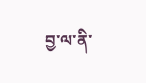བྱ་ལ་ནི་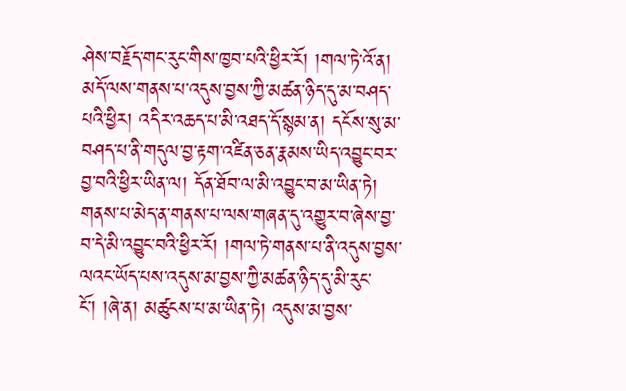ཤེས་བརྗོད་གང་རུང་གིས་ཁྱབ་པའི་ཕྱིར་རོ། །གལ་ཏེ་འོ་ན། མདོ་ལས་གནས་པ་འདུས་བྱས་ཀྱི་མཚན་ཉིད་དུ་མ་བཤད་པའི་ཕྱིར། འདིར་འཆད་པ་མི་འཐད་དོ་སྙམ་ན། དངོས་སུ་མ་བཤད་པ་ནི་གདུལ་བྱ་རྟག་འཛིན་ཅན་རྣམས་ཡིད་འབྱུང་བར་བྱ་བའི་ཕྱིར་ཡིན་ལ། དོན་ཐོབ་ལ་མི་འབྱུང་བ་མ་ཡིན་ཏེ། གནས་པ་མེད་ན་གནས་པ་ལས་གཞན་དུ་འགྱུར་བ་ཞེས་བྱ་བ་དེ་མི་འབྱུང་བའི་ཕྱིར་རོ། །གལ་ཏེ་གནས་པ་ནི་འདུས་བྱས་ལའང་ཡོད་པས་འདུས་མ་བྱས་ཀྱི་མཚན་ཉིད་དུ་མི་རུང་ངོ་། །ཞེ་ན། མཚུངས་པ་མ་ཡིན་ཏེ། འདུས་མ་བྱས་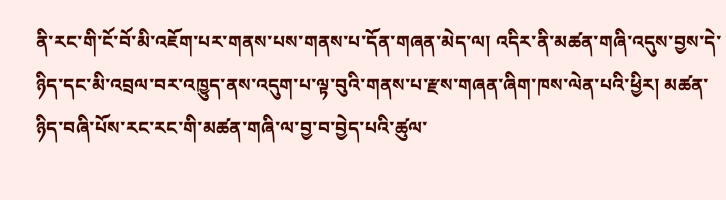ནི་རང་གི་ངོ་བོ་མི་འཇོག་པར་གནས་པས་གནས་པ་དོན་གཞན་མེད་ལ། འདིར་ནི་མཚན་གཞི་འདུས་བྱས་དེ་ཉིད་དང་མི་འབྲལ་བར་འཁྱུད་ནས་འདུག་པ་ལྟ་བུའི་གནས་པ་རྫས་གཞན་ཞིག་ཁས་ལེན་པའི་ཕྱིར། མཚན་ཉིད་བཞི་པོས་རང་རང་གི་མཚན་གཞི་ལ་བྱ་བ་བྱེད་པའི་ཚུལ་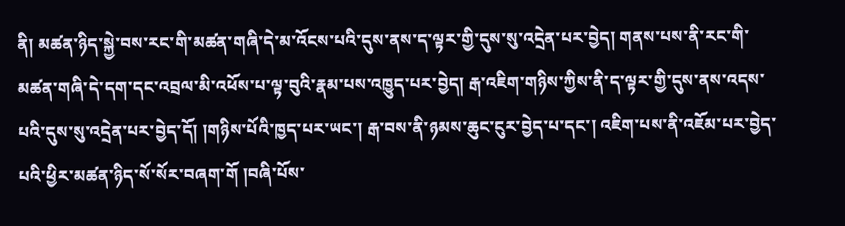ནི། མཚན་ཉིད་སྐྱེ་བས་རང་གི་མཚན་གཞི་དེ་མ་འོངས་པའི་དུས་ནས་ད་ལྟར་གྱི་དུས་སུ་འདྲེན་པར་བྱེད། གནས་པས་ནི་རང་གི་མཚན་གཞི་དེ་དག་དང་འབྲལ་མི་འཕོས་པ་ལྟ་བུའི་རྣམ་པས་འཁྱུད་པར་བྱེད། རྒ་འཇིག་གཉིས་ཀྱིས་ནི་ད་ལྟར་གྱི་དུས་ནས་འདས་པའི་དུས་སུ་འདྲེན་པར་བྱེད་དོ། །གཉིས་པོའི་ཁྱད་པར་ཡང་། རྒ་བས་ནི་ཉམས་ཆུང་ངུར་བྱེད་པ་དང་། འཇིག་པས་ནི་འཇོམ་པར་བྱེད་པའི་ཕྱིར་མཚན་ཉིད་སོ་སོར་བཞག་གོ །བཞི་པོས་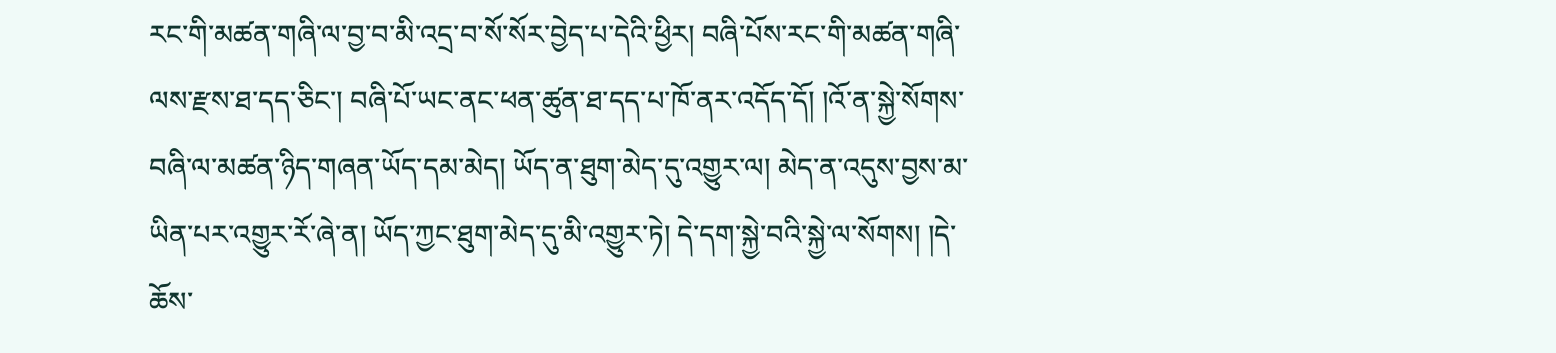རང་གི་མཚན་གཞི་ལ་བྱ་བ་མི་འདྲ་བ་སོ་སོར་བྱེད་པ་དེའི་ཕྱིར། བཞི་པོས་རང་གི་མཚན་གཞི་ལས་རྫས་ཐ་དད་ཅིང་། བཞི་པོ་ཡང་ནང་ཕན་ཚུན་ཐ་དད་པ་ཁོ་ནར་འདོད་དོ། །འོ་ན་སྐྱེ་སོགས་བཞི་ལ་མཚན་ཉིད་གཞན་ཡོད་དམ་མེད། ཡོད་ན་ཐུག་མེད་དུ་འགྱུར་ལ། མེད་ན་འདུས་བྱས་མ་ཡིན་པར་འགྱུར་རོ་ཞེ་ན། ཡོད་ཀྱང་ཐུག་མེད་དུ་མི་འགྱུར་ཏེ། དེ་དག་སྐྱེ་བའི་སྐྱེ་ལ་སོགས། །དེ་ཆོས་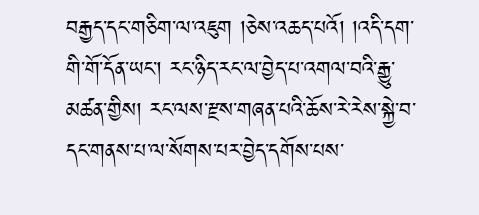བརྒྱད་དང་གཅིག་ལ་འཇུག །ཅེས་འཆད་པའོ། །འདི་དག་གི་གོ་དོན་ཡང་། རང་ཉིད་རང་ལ་བྱེད་པ་འགལ་བའི་རྒྱུ་མཚན་གྱིས། རང་ལས་རྫས་གཞན་པའི་ཆོས་རེ་རེས་སྐྱེ་བ་དང་གནས་པ་ལ་སོགས་པར་བྱེད་དགོས་པས་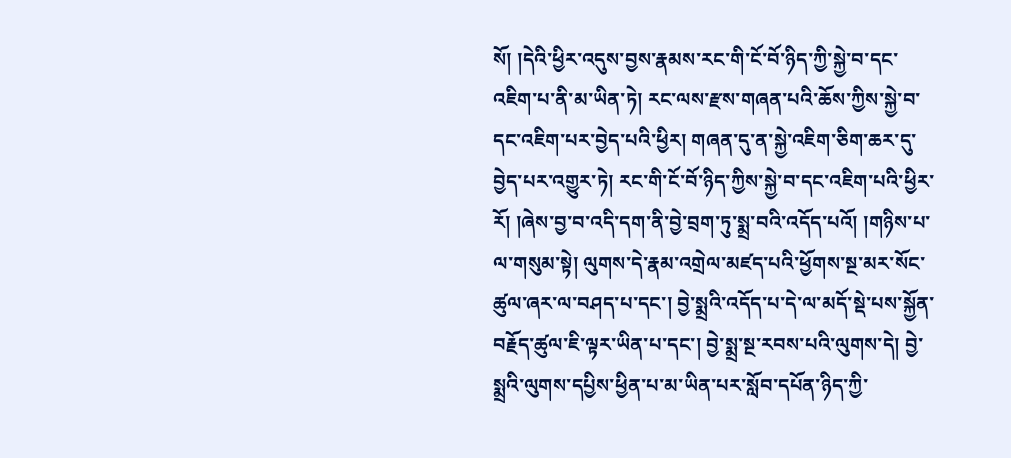སོ། །དེའི་ཕྱིར་འདུས་བྱས་རྣམས་རང་གི་ངོ་བོ་ཉིད་ཀྱི་སྐྱེ་བ་དང་འཇིག་པ་ནི་མ་ཡིན་ཏེ། རང་ལས་རྫས་གཞན་པའི་ཆོས་ཀྱིས་སྐྱེ་བ་དང་འཇིག་པར་བྱེད་པའི་ཕྱིར། གཞན་དུ་ན་སྐྱེ་འཇིག་ཅིག་ཆར་དུ་བྱེད་པར་འགྱུར་ཏེ། རང་གི་ངོ་བོ་ཉིད་ཀྱིས་སྐྱེ་བ་དང་འཇིག་པའི་ཕྱིར་རོ། །ཞེས་བྱ་བ་འདི་དག་ནི་བྱེ་བྲག་ཏུ་སྨྲ་བའི་འདོད་པའོ། །གཉིས་པ་ལ་གསུམ་སྟེ། ལུགས་དེ་རྣམ་འགྲེལ་མཛད་པའི་ཕྱོགས་སྔ་མར་སོང་ཚུལ་ཞར་ལ་བཤད་པ་དང་། བྱེ་སྨྲའི་འདོད་པ་དེ་ལ་མདོ་སྡེ་པས་སྐྱོན་བརྗོད་ཚུལ་ཇི་ལྟར་ཡིན་པ་དང་། བྱེ་སྨྲ་སྔ་རབས་པའི་ལུགས་དེ། བྱེ་སྨྲའི་ལུགས་དཔྱིས་ཕྱིན་པ་མ་ཡིན་པར་སློབ་དཔོན་ཉིད་ཀྱི་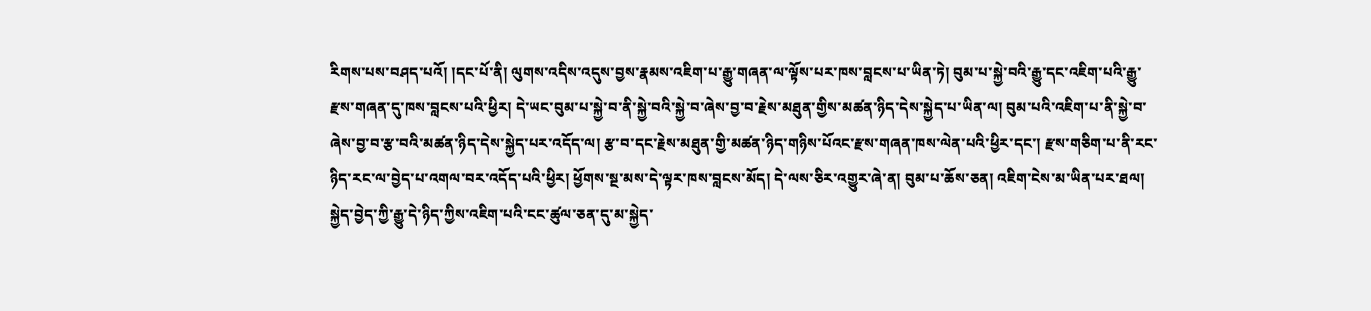རིགས་པས་བཤད་པའོ། །དང་པོ་ནི། ལུགས་འདིས་འདུས་བྱས་རྣམས་འཇིག་པ་རྒྱུ་གཞན་ལ་ལྟོས་པར་ཁས་བླངས་པ་ཡིན་ཏེ། བུམ་པ་སྐྱེ་བའི་རྒྱུ་དང་འཇིག་པའི་རྒྱུ་རྫས་གཞན་དུ་ཁས་བླངས་པའི་ཕྱིར། དེ་ཡང་བུམ་པ་སྐྱེ་བ་ནི་སྐྱེ་བའི་སྐྱེ་བ་ཞེས་བྱ་བ་རྗེས་མཐུན་གྱིས་མཚན་ཉིད་དེས་སྐྱེད་པ་ཡིན་ལ། བུམ་པའི་འཇིག་པ་ནི་སྐྱེ་བ་ཞེས་བྱ་བ་རྩ་བའི་མཚན་ཉིད་དེས་སྐྱེད་པར་འདོད་ལ། རྩ་བ་དང་རྗེས་མཐུན་གྱི་མཚན་ཉིད་གཉིས་པོའང་རྫས་གཞན་ཁས་ལེན་པའི་ཕྱིར་དང་། རྫས་གཅིག་པ་ནི་རང་ཉིད་རང་ལ་བྱེད་པ་འགལ་བར་འདོད་པའི་ཕྱིར། ཕྱོགས་སྔ་མས་དེ་ལྟར་ཁས་བླངས་མོད། དེ་ལས་ཅིར་འགྱུར་ཞེ་ན། བུམ་པ་ཆོས་ཅན། འཇིག་ངེས་མ་ཡིན་པར་ཐལ། སྐྱེད་བྱེད་ཀྱི་རྒྱུ་དེ་ཉིད་ཀྱིས་འཇིག་པའི་ངང་ཚུལ་ཅན་དུ་མ་སྐྱེད་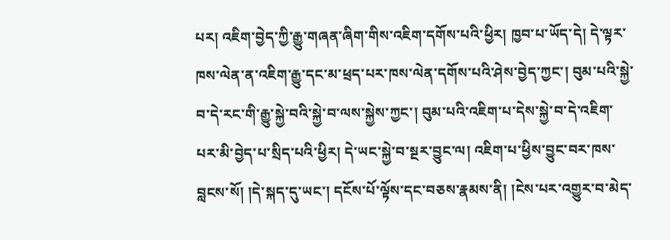པར། འཇིག་བྱེད་ཀྱི་རྒྱུ་གཞན་ཞིག་གིས་འཇིག་དགོས་པའི་ཕྱིར། ཁྱབ་པ་ཡོད་དེ། དེ་ལྟར་ཁས་ལེན་ན་འཇིག་རྒྱུ་དང་མ་ཕྲད་པར་ཁས་ལེན་དགོས་པའི་ཤེས་བྱེད་ཀྱང་། བུམ་པའི་སྐྱེ་བ་དེ་རང་གི་རྒྱུ་སྐྱེ་བའི་སྐྱེ་བ་ལས་སྐྱེས་ཀྱང་། བུམ་པའི་འཇིག་པ་དེས་སྐྱེ་བ་དེ་འཇིག་པར་མི་བྱེད་པ་སྲིད་པའི་ཕྱིར། དེ་ཡང་སྐྱེ་བ་སྔར་བྱུང་ལ། འཇིག་པ་ཕྱིས་བྱུང་བར་ཁས་བླངས་སོ། །དེ་སྐད་དུ་ཡང་། དངོས་པོ་ལྟོས་དང་བཅས་རྣམས་ནི། །ངེས་པར་འགྱུར་བ་མེད་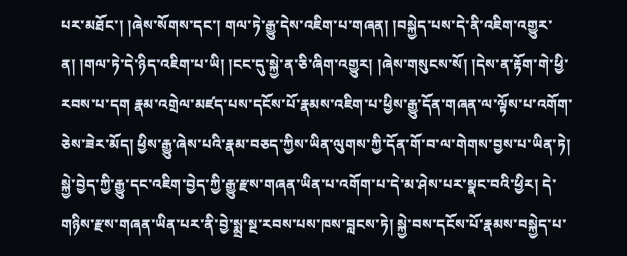པར་མཐོང་། །ཞེས་སོགས་དང་། གལ་ཏེ་རྒྱུ་དེས་འཇིག་པ་གཞན། །བསྐྱེད་པས་དེ་ནི་འཇིག་འགྱུར་ན། །གལ་ཏེ་དེ་ཉིད་འཇིག་པ་ཡི། །ངང་དུ་སྐྱེ་ན་ཅི་ཞིག་འགྱུར། །ཞེས་གསུངས་སོ། །དེས་ན་རྟོག་གེ་ཕྱི་རབས་པ་དག རྣམ་འགྲེལ་མཛད་པས་དངོས་པོ་རྣམས་འཇིག་པ་ཕྱིས་རྒྱུ་དོན་གཞན་ལ་ལྟོས་པ་འགོག་ཅེས་ཟེར་མོད། ཕྱིས་རྒྱུ་ཞེས་པའི་རྣམ་བཅད་ཀྱིས་ཡིན་ལུགས་ཀྱི་དོན་གོ་བ་ལ་གེགས་བྱས་པ་ཡིན་ཏེ། སྐྱེ་བྱེད་ཀྱི་རྒྱུ་དང་འཇིག་བྱེད་ཀྱི་རྒྱུ་རྫས་གཞན་ཡིན་པ་འགོག་པ་དེ་མ་ཤེས་པར་སྣང་བའི་ཕྱིར། དེ་གཉིས་རྫས་གཞན་ཡིན་པར་ནི་བྱེ་སྨྲ་སྔ་རབས་པས་ཁས་བླངས་ཏེ། སྐྱེ་བས་དངོས་པོ་རྣམས་བསྐྱེད་པ་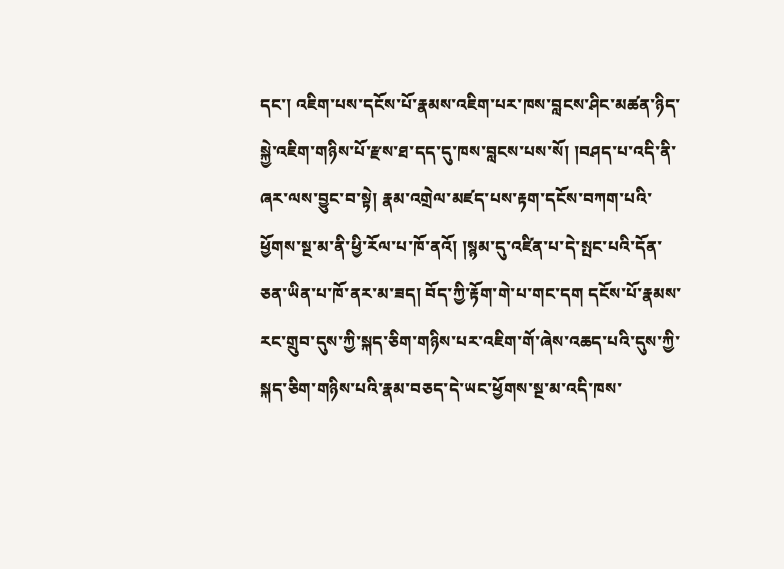དང་། འཇིག་པས་དངོས་པོ་རྣམས་འཇིག་པར་ཁས་བླངས་ཤིང་མཚན་ཉིད་སྐྱེ་འཇིག་གཉིས་པོ་རྫས་ཐ་དད་དུ་ཁས་བླངས་པས་སོ། །བཤད་པ་འདི་ནི་ཞར་ལས་བྱུང་བ་སྟེ། རྣམ་འགྲེལ་མཛད་པས་རྟག་དངོས་བཀག་པའི་ཕྱོགས་སྔ་མ་ནི་ཕྱི་རོལ་པ་ཁོ་ནའོ། །སྙམ་དུ་འཛིན་པ་དེ་སྤང་པའི་དོན་ཅན་ཡིན་པ་ཁོ་ནར་མ་ཟད། བོད་ཀྱི་རྟོག་གེ་པ་གང་དག དངོས་པོ་རྣམས་རང་གྲུབ་དུས་ཀྱི་སྐད་ཅིག་གཉིས་པར་འཇིག་གོ་ཞེས་འཆད་པའི་དུས་ཀྱི་སྐད་ཅིག་གཉིས་པའི་རྣམ་བཅད་དེ་ཡང་ཕྱོགས་སྔ་མ་འདི་ཁས་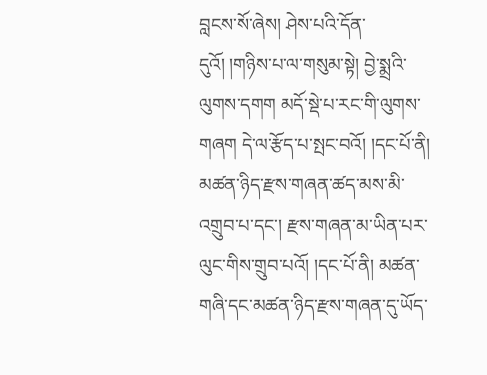བླངས་སོ་ཞེས། ཤེས་པའི་དོན་དུའོ། །གཉིས་པ་ལ་གསུམ་སྟེ། བྱེ་སྨྲའི་ལུགས་དགག མདོ་སྡེ་པ་རང་གི་ལུགས་གཞག དེ་ལ་རྩོད་པ་སྤང་བའོ། །དང་པོ་ནི། མཚན་ཉིད་རྫས་གཞན་ཚད་མས་མི་འགྲུབ་པ་དང་། རྫས་གཞན་མ་ཡིན་པར་ལུང་གིས་གྲུབ་པའོ། །དང་པོ་ནི། མཚན་གཞི་དང་མཚན་ཉིད་རྫས་གཞན་དུ་ཡོད་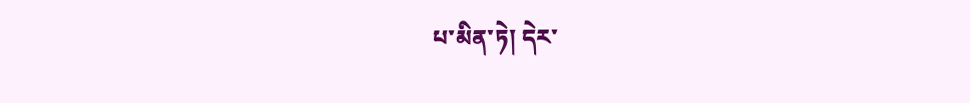པ་མིན་ཏེ། དེར་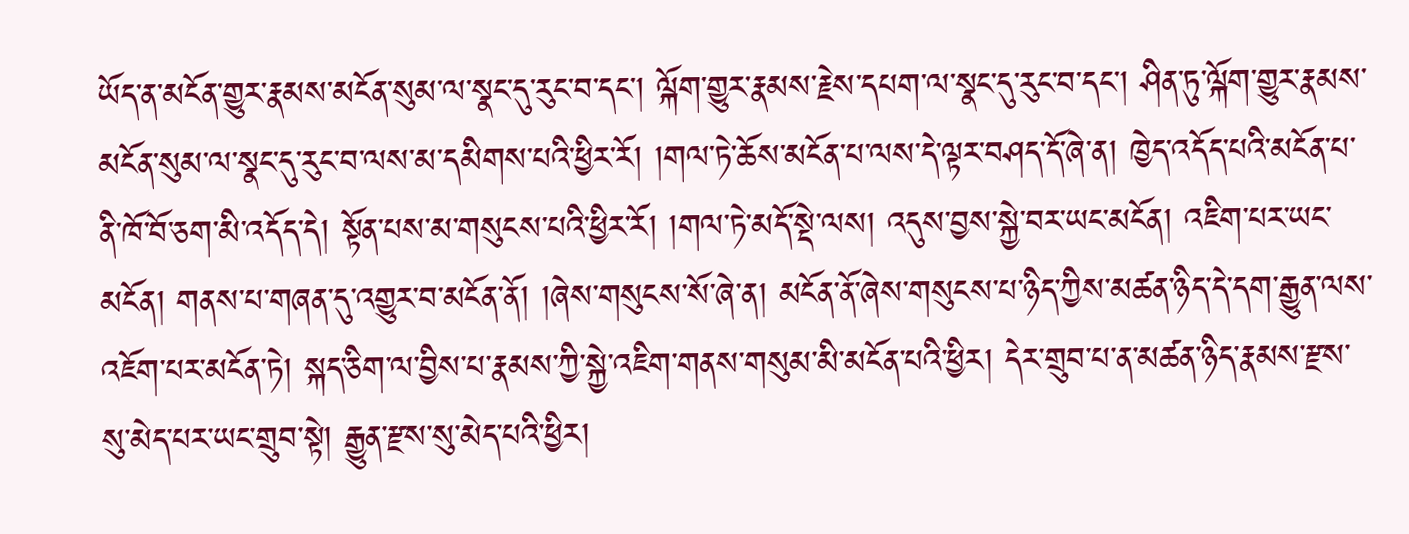ཡོད་ན་མངོན་གྱུར་རྣམས་མངོན་སུམ་ལ་སྣང་དུ་རུང་བ་དང་། ལྐོག་གྱུར་རྣམས་རྗེས་དཔག་ལ་སྣང་དུ་རུང་བ་དང་། ཤིན་ཏུ་ལྐོག་གྱུར་རྣམས་མངོན་སུམ་ལ་སྣང་དུ་རུང་བ་ལས་མ་དམིགས་པའི་ཕྱིར་རོ། །གལ་ཏེ་ཆོས་མངོན་པ་ལས་དེ་ལྟར་བཤད་དོ་ཞེ་ན། ཁྱེད་འདོད་པའི་མངོན་པ་ནི་ཁོ་བོ་ཅག་མི་འདོད་དེ། སྟོན་པས་མ་གསུངས་པའི་ཕྱིར་རོ། །གལ་ཏེ་མདོ་སྡེ་ལས། འདུས་བྱས་སྐྱེ་བར་ཡང་མངོན། འཇིག་པར་ཡང་མངོན། གནས་པ་གཞན་དུ་འགྱུར་བ་མངོན་ནོ། །ཞེས་གསུངས་སོ་ཞེ་ན། མངོན་ནོ་ཞེས་གསུངས་པ་ཉིད་ཀྱིས་མཚན་ཉིད་དེ་དག་རྒྱུན་ལས་འཇོག་པར་མངོན་ཏེ། སྐད་ཅིག་ལ་བྱིས་པ་རྣམས་ཀྱི་སྐྱེ་འཇིག་གནས་གསུམ་མི་མངོན་པའི་ཕྱིར། དེར་གྲུབ་པ་ན་མཚན་ཉིད་རྣམས་རྫས་སུ་མེད་པར་ཡང་གྲུབ་སྟེ། རྒྱུན་རྫས་སུ་མེད་པའི་ཕྱིར།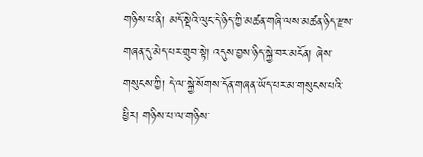གཉིས་པ་ནི། མདོ་སྡེའི་ལུང་དེ་ཉིད་ཀྱི་མཚན་གཞི་ལས་མཚན་ཉིད་རྫས་གཞན་དུ་མེད་པར་གྲུབ་སྟེ། འདུས་བྱས་ཉིད་སྐྱེ་བར་མངོན། ཞེས་གསུངས་ཀྱི། དེ་ལ་སྐྱེ་སོགས་དོན་གཞན་ཡོད་པར་མ་གསུངས་པའི་ཕྱིར། གཉིས་པ་ལ་གཉིས་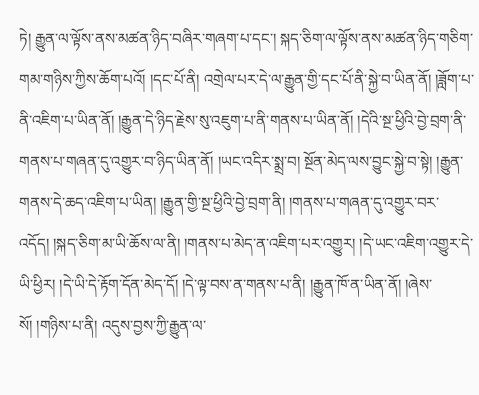ཏེ། རྒྱུན་ལ་ལྟོས་ནས་མཚན་ཉིད་བཞིར་གཞག་པ་དང་། སྐད་ཅིག་ལ་ལྟོས་ནས་མཚན་ཉིད་གཅིག་གམ་གཉིས་ཀྱིས་ཆོག་པའོ། །དང་པོ་ནི། འགྲེལ་པར་དེ་ལ་རྒྱུན་གྱི་དང་པོ་ནི་སྐྱེ་བ་ཡིན་ནོ། །ཟློག་པ་ནི་འཇིག་པ་ཡིན་ནོ། །རྒྱུན་དེ་ཉིད་རྗེས་སུ་འཇུག་པ་ནི་གནས་པ་ཡིན་ནོ། །དེའི་སྔ་ཕྱིའི་བྱེ་བྲག་ནི་གནས་པ་གཞན་དུ་འགྱུར་བ་ཉིད་ཡིན་ནོ། །ཡང་འདིར་སྨྲ་བ། སྔོན་མེད་ལས་བྱུང་སྐྱེ་བ་སྟེ། །རྒྱུན་གནས་དེ་ཆད་འཇིག་པ་ཡིན། །རྒྱུན་གྱི་སྔ་ཕྱིའི་བྱེ་བྲག་ནི། །གནས་པ་གཞན་དུ་འགྱུར་བར་འདོད། །སྐད་ཅིག་མ་ཡི་ཆོས་ལ་ནི། །གནས་པ་མེད་ན་འཇིག་པར་འགྱུར། །དེ་ཡང་འཇིག་འགྱུར་དེ་ཡི་ཕྱིར། །དེ་ཡི་དེ་རྟོག་དོན་མེད་དོ། །དེ་ལྟ་བས་ན་གནས་པ་ནི། །རྒྱུན་ཁོ་ན་ཡིན་ནོ། །ཞེས་སོ། །གཉིས་པ་ནི། འདུས་བྱས་ཀྱི་རྒྱུན་ལ་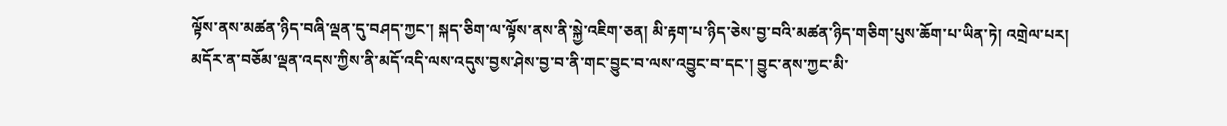ལྟོས་ནས་མཚན་ཉིད་བཞི་ལྡན་དུ་བཤད་ཀྱང་། སྐད་ཅིག་ལ་ལྟོས་ནས་ནི་སྐྱེ་འཇིག་ཅན། མི་རྟག་པ་ཉིད་ཅེས་བྱ་བའི་མཚན་ཉིད་གཅིག་པུས་ཆོག་པ་ཡིན་ཏེ། འགྲེལ་པར། མདོར་ན་བཅོམ་ལྡན་འདས་ཀྱིས་ནི་མདོ་འདི་ལས་འདུས་བྱས་ཤེས་བྱ་བ་ནི་གང་བྱུང་བ་ལས་འབྱུང་བ་དང་། བྱུང་ནས་ཀྱང་མི་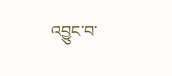འབྱུང་བ་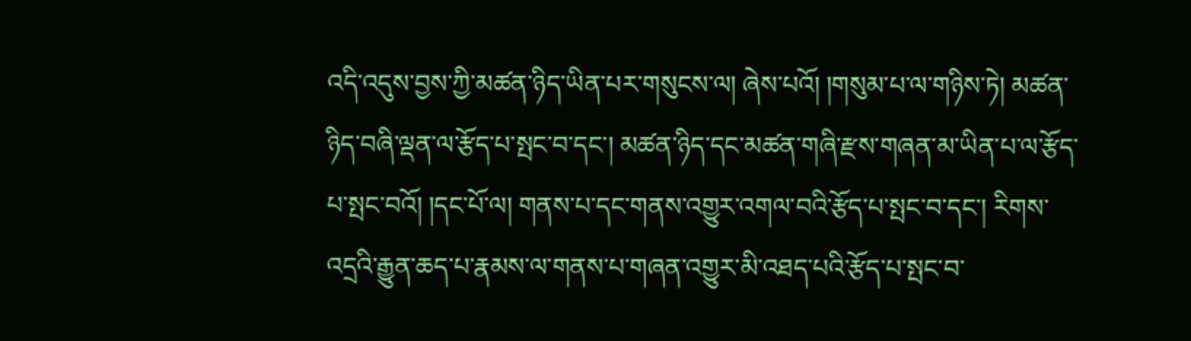འདི་འདུས་བྱས་ཀྱི་མཚན་ཉིད་ཡིན་པར་གསུངས་ལ། ཞེས་པའོ། །གསུམ་པ་ལ་གཉིས་ཏེ། མཚན་ཉིད་བཞི་ལྡན་ལ་རྩོད་པ་སྤང་བ་དང་། མཚན་ཉིད་དང་མཚན་གཞི་རྫས་གཞན་མ་ཡིན་པ་ལ་རྩོད་པ་སྤང་བའོ། །དང་པོ་ལ། གནས་པ་དང་གནས་འགྱུར་འགལ་བའི་རྩོད་པ་སྤང་བ་དང་། རིགས་འདྲའི་རྒྱུན་ཆད་པ་རྣམས་ལ་གནས་པ་གཞན་འགྱུར་མི་འཐད་པའི་རྩོད་པ་སྤང་བ་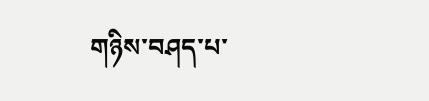གཉིས་བཤད་པ་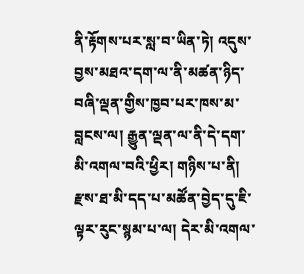ནི་རྟོགས་པར་སླ་བ་ཡིན་ཏེ། འདུས་བྱས་མཐའ་དག་ལ་ནི་མཚན་ཉིད་བཞི་ལྡན་གྱིས་ཁྱབ་པར་ཁས་མ་བླངས་ལ། རྒྱུན་ལྡན་ལ་ནི་དེ་དག་མི་འགལ་བའི་ཕྱིར། གཉིས་པ་ནི། རྫས་ཐ་མི་དད་པ་མཚོན་བྱེད་དུ་ཇི་ལྟར་རུང་སྙམ་པ་ལ། དེར་མི་འགལ་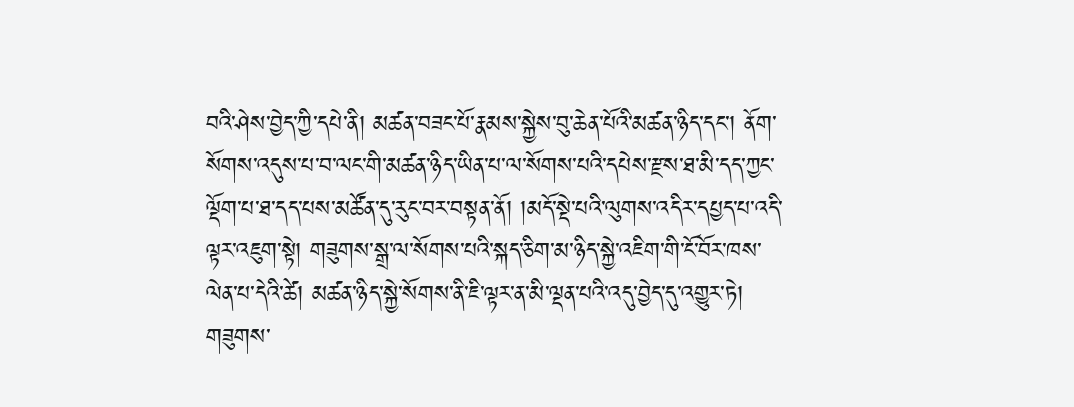བའི་ཤེས་བྱེད་ཀྱི་དཔེ་ནི། མཚན་བཟང་པོ་རྣམས་སྐྱེས་བུ་ཆེན་པོའི་མཚན་ཉིད་དང་། ནོག་སོགས་འདུས་པ་བ་ལང་གི་མཚན་ཉིད་ཡིན་པ་ལ་སོགས་པའི་དཔེས་རྫས་ཐ་མི་དད་ཀྱང་ལྡོག་པ་ཐ་དད་པས་མཚོན་དུ་རུང་བར་བསྟན་ནོ། །མདོ་སྡེ་པའི་ལུགས་འདིར་དཔྱད་པ་འདི་ལྟར་འཇུག་སྟེ། གཟུགས་སྒྲ་ལ་སོགས་པའི་སྐད་ཅིག་མ་ཉིད་སྐྱེ་འཇིག་གི་ངོ་བོར་ཁས་ལེན་པ་དེའི་ཚེ། མཚན་ཉིད་སྐྱེ་སོགས་ནི་ཇི་ལྟར་ན་མི་ལྡན་པའི་འདུ་བྱེད་དུ་འགྱུར་ཏེ། གཟུགས་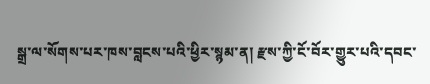སྒྲ་ལ་སོགས་པར་ཁས་བླངས་པའི་ཕྱིར་སྙམ་ན། རྫས་ཀྱི་ངོ་བོར་གྱུར་པའི་དབང་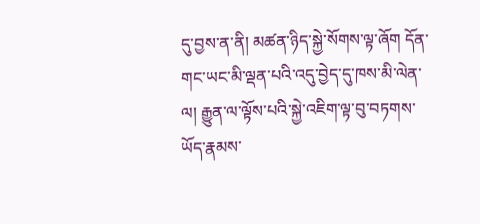དུ་བྱས་ན་ནི། མཚན་ཉིད་སྐྱེ་སོགས་ལྟ་ཞོག དོན་གང་ཡང་མི་ལྡན་པའི་འདུ་བྱེད་དུ་ཁས་མི་ལེན་ལ། རྒྱུན་ལ་ལྟོས་པའི་སྐྱེ་འཇིག་ལྟ་བུ་བཏགས་ཡོད་རྣམས་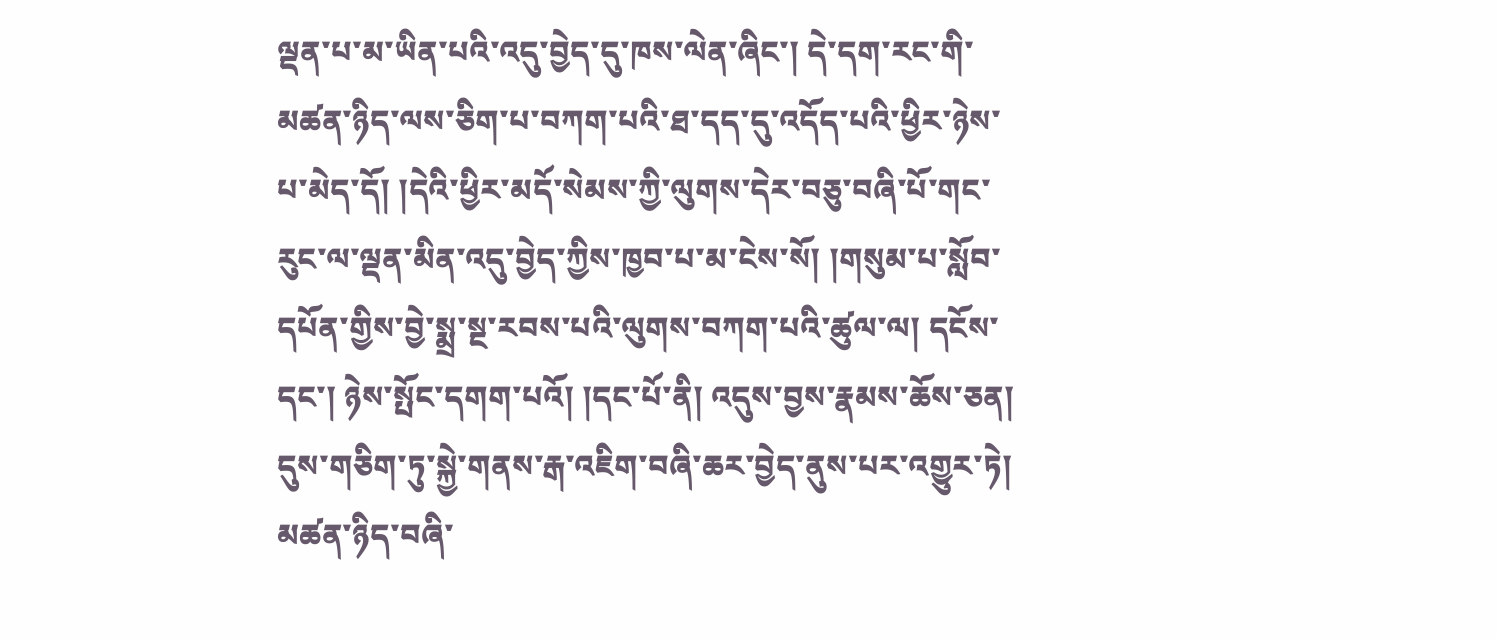ལྡན་པ་མ་ཡིན་པའི་འདུ་བྱེད་དུ་ཁས་ལེན་ཞིང་། དེ་དག་རང་གི་མཚན་ཉིད་ལས་ཅིག་པ་བཀག་པའི་ཐ་དད་དུ་འདོད་པའི་ཕྱིར་ཉེས་པ་མེད་དོ། །དེའི་ཕྱིར་མདོ་སེམས་ཀྱི་ལུགས་དེར་བཅུ་བཞི་པོ་གང་རུང་ལ་ལྡན་མིན་འདུ་བྱེད་ཀྱིས་ཁྱབ་པ་མ་ངེས་སོ། །གསུམ་པ་སློབ་དཔོན་གྱིས་བྱེ་སྨྲ་སྔ་རབས་པའི་ལུགས་བཀག་པའི་ཚུལ་ལ། དངོས་དང་། ཉེས་སྤོང་དགག་པའོ། །དང་པོ་ནི། འདུས་བྱས་རྣམས་ཆོས་ཅན། དུས་གཅིག་ཏུ་སྐྱེ་གནས་རྒ་འཇིག་བཞི་ཆར་བྱེད་ནུས་པར་འགྱུར་ཏེ། མཚན་ཉིད་བཞི་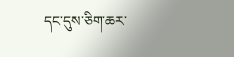དང་དུས་ཅིག་ཆར་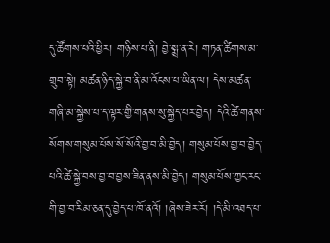དུ་ཚོགས་པའི་ཕྱིར། གཉིས་པ་ནི། བྱེ་སྨྲ་ན་རེ། གཏན་ཚིགས་མ་གྲུབ་སྟེ། མཚན་ཉིད་སྐྱེ་བ་ནི་མ་འོངས་པ་ཡིན་ལ། དེས་མཚན་གཞི་མ་སྐྱེས་པ་ད་ལྟར་གྱི་གནས་སུ་སྐྱེད་པར་བྱེད། དེའི་ཚེ་གནས་སོགས་གསུམ་པོས་སོ་སོའི་བྱ་བ་མི་བྱེད། གསུམ་པོས་བྱ་བ་བྱེད་པའི་ཚེ་སྐྱེ་བས་བྱ་བ་བྱས་ཟིན་ནས་མི་བྱེད། གསུམ་པོས་ཀྱང་རང་གི་བྱ་བ་རིམ་ཅན་དུ་བྱེད་པ་ཁོ་ནའོ། །ཞེས་ཟེར་རོ། །དེ་མི་འཐད་པ་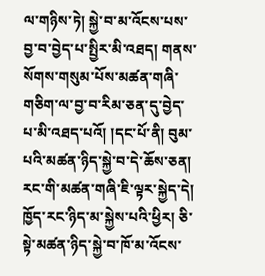ལ་གཉིས་ཏེ། སྐྱེ་བ་མ་འོངས་པས་བྱ་བ་བྱེད་པ་སྤྱིར་མི་འཐད། གནས་སོགས་གསུམ་པོས་མཚན་གཞི་གཅིག་ལ་བྱ་བ་རིམ་ཅན་དུ་བྱེད་པ་མི་འཐད་པའོ། །དང་པོ་ནི། བུམ་པའི་མཚན་ཉིད་སྐྱེ་བ་དེ་ཆོས་ཅན། རང་གི་མཚན་གཞི་ཇི་ལྟར་སྐྱེད་དེ། ཁྱོད་རང་ཉིད་མ་སྐྱེས་པའི་ཕྱིར། ཅི་སྟེ་མཚན་ཉིད་སྐྱེ་བ་ཁོ་མ་འོངས་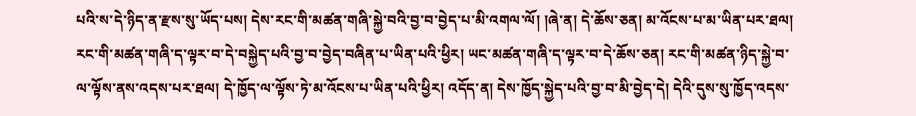པའི་ས་དེ་ཉིད་ན་རྫས་སུ་ཡོད་པས། དེས་རང་གི་མཚན་གཞི་སྐྱེ་བའི་བྱ་བ་བྱེད་པ་མི་འགལ་ལོ། །ཞེ་ན། དེ་ཆོས་ཅན། མ་འོངས་པ་མ་ཡིན་པར་ཐལ། རང་གི་མཚན་གཞི་ད་ལྟར་བ་དེ་བསྐྱེད་པའི་བྱ་བ་བྱེད་བཞིན་པ་ཡིན་པའི་ཕྱིར། ཡང་མཚན་གཞི་ད་ལྟར་བ་དེ་ཆོས་ཅན། རང་གི་མཚན་ཉིད་སྐྱེ་བ་ལ་ལྟོས་ནས་འདས་པར་ཐལ། དེ་ཁྱོད་ལ་ལྟོས་ཏེ་མ་འོངས་པ་ཡིན་པའི་ཕྱིར། འདོད་ན། དེས་ཁྱོད་སྐྱེད་པའི་བྱ་བ་མི་བྱེད་དེ། དེའི་དུས་སུ་ཁྱོད་འདས་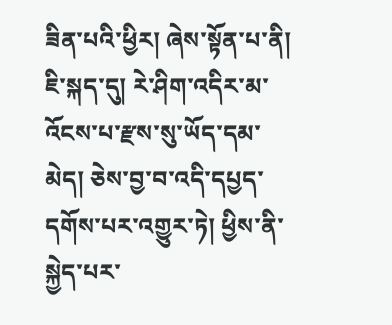ཟིན་པའི་ཕྱིར། ཞེས་སྟོན་པ་ནི། ཇི་སྐད་དུ། རེ་ཤིག་འདིར་མ་འོངས་པ་རྫས་སུ་ཡོད་དམ་མེད། ཅེས་བྱ་བ་འདི་དཔྱད་དགོས་པར་འགྱུར་ཏེ། ཕྱིས་ནི་སྐྱེད་པར་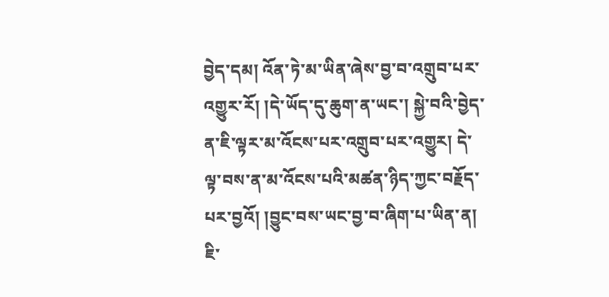བྱེད་དམ། འོན་ཏེ་མ་ཡིན་ཞེས་བྱ་བ་འགྲུབ་པར་འགྱུར་རོ། །དེ་ཡོད་དུ་ཆུག་ན་ཡང་། སྐྱེ་བའི་བྱེད་ན་ཇི་ལྟར་མ་འོངས་པར་འགྲུབ་པར་འགྱུར། དེ་ལྟ་བས་ན་མ་འོངས་པའི་མཚན་ཉིད་ཀྱང་བརྗོད་པར་བྱའོ། །བྱུང་བས་ཡང་བྱ་བ་ཞིག་པ་ཡིན་ན། ཇི་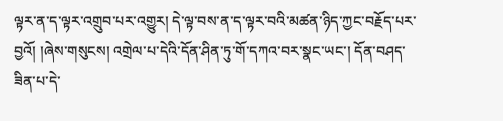ལྟར་ན་ད་ལྟར་འགྲུབ་པར་འགྱུར། དེ་ལྟ་བས་ན་ད་ལྟར་བའི་མཚན་ཉིད་ཀྱང་བརྗོད་པར་བྱའོ། །ཞེས་གསུངས། འགྲེལ་པ་དེའི་དོན་ཤིན་ཏུ་གོ་དཀའ་བར་སྣང་ཡང་། དོན་བཤད་ཟིན་པ་དེ་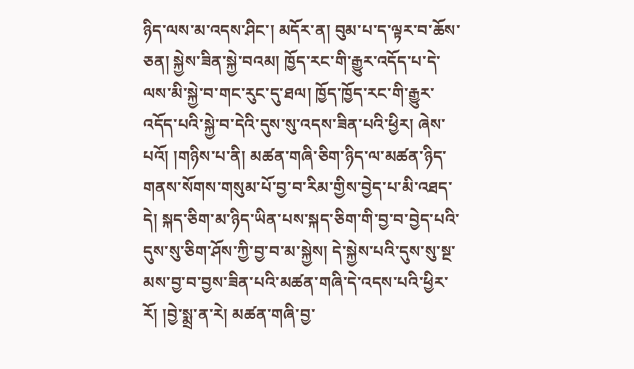ཉིད་ལས་མ་འདས་ཤིང་། མདོར་ན། བུམ་པ་ད་ལྟར་བ་ཆོས་ཅན། སྐྱེས་ཟིན་སྐྱེ་བའམ། ཁྱོད་རང་གི་རྒྱུར་འདོད་པ་དེ་ལས་མི་སྐྱེ་བ་གང་རུང་དུ་ཐལ། ཁྱོད་ཁྱོད་རང་གི་རྒྱུར་འདོད་པའི་སྐྱེ་བ་དེའི་དུས་སུ་འདས་ཟིན་པའི་ཕྱིར། ཞེས་པའོ། །གཉིས་པ་ནི། མཚན་གཞི་ཅིག་ཉིད་ལ་མཚན་ཉིད་གནས་སོགས་གསུམ་པོ་བྱ་བ་རིམ་གྱིས་བྱེད་པ་མི་འཐད་དེ། སྐད་ཅིག་མ་ཉིད་ཡིན་པས་སྐད་ཅིག་གི་བྱ་བ་བྱེད་པའི་དུས་སུ་ཅིག་ཤོས་ཀྱི་བྱ་བ་མ་སྐྱེས། དེ་སྐྱེས་པའི་དུས་སུ་སྔ་མས་བྱ་བ་བྱས་ཟིན་པའི་མཚན་གཞི་དེ་འདས་པའི་ཕྱིར་རོ། །བྱེ་སྨྲ་ན་རེ། མཚན་གཞི་བྱ་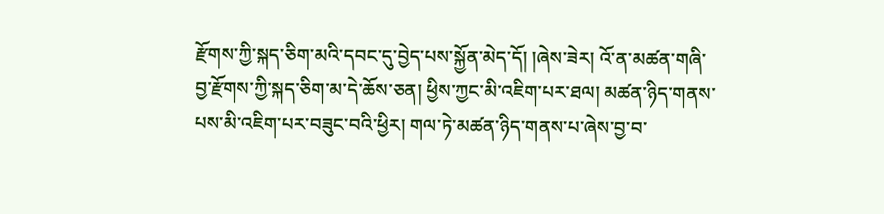རྫོགས་ཀྱི་སྐད་ཅིག་མའི་དབང་དུ་བྱེད་པས་སྐྱོན་མེད་དོ། །ཞེས་ཟེར། འོ་ན་མཚན་གཞི་བྱ་རྫོགས་ཀྱི་སྐད་ཅིག་མ་དེ་ཆོས་ཅན། ཕྱིས་ཀྱང་མི་འཇིག་པར་ཐལ། མཚན་ཉིད་གནས་པས་མི་འཇིག་པར་བཟུང་བའི་ཕྱིར། གལ་ཏེ་མཚན་ཉིད་གནས་པ་ཞེས་བྱ་བ་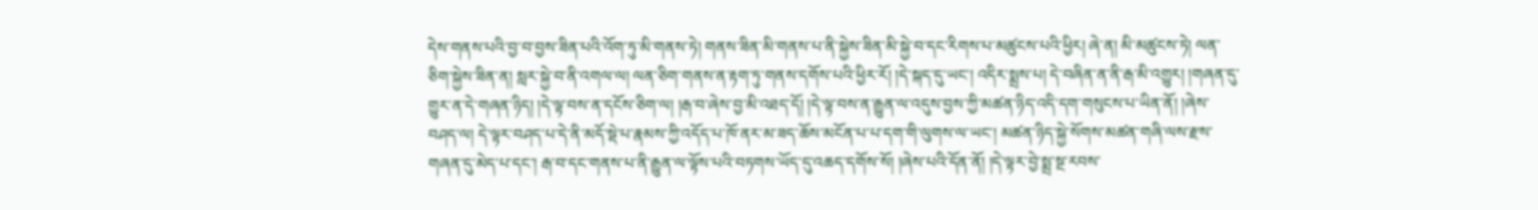དེས་གནས་པའི་བྱ་བ་བྱས་ཟིན་པའི་འོག་ཏུ་མི་གནས་ཏེ། གནས་ཟིན་མི་གནས་པ་ནི་སྐྱེས་ཟིན་མི་སྐྱེ་བ་དང་རིགས་པ་མཚུངས་པའི་ཕྱིར། ཞེ་ན། མི་མཚུངས་ཏེ། ལན་ཅིག་སྐྱེས་ཟིན་ན། སླར་སྐྱེ་བ་ནི་འགལ་ལ། ལན་ཅིག་གནས་ན་རྟག་ཏུ་གནས་དགོས་པའི་ཕྱིར་རོ། །དེ་སྐད་དུ་ཡང་། འདིར་སྨྲས་པ། དེ་བཞིན་ན་ནི་རྒ་མི་འགྱུར། །གཞན་དུ་གྱུར་ན་དེ་གཞན་ཉིད། །དེ་ལྟ་བས་ན་དངོས་ཅིག་ལ། །རྒ་བ་ཞེས་བྱ་མི་འཐད་དོ། །དེ་ལྟ་བས་ན་རྒྱུན་ལ་འདུས་བྱས་ཀྱི་མཚན་ཉིད་འདི་དག་གསུངས་པ་ཡིན་ནོ། །ཞེས་བཤད་ལ། དེ་ལྟར་བཤད་པ་དེ་ནི་མདོ་སྡེ་པ་རྣམས་ཀྱི་འདོད་པ་ཁོ་ནར་མ་ཟད་ཆོས་མངོན་པ་པ་དག་གི་ལུགས་ལ་ཡང་། མཚན་ཉིད་སྐྱེ་སོགས་མཚན་གཞི་ལས་རྫས་གཞན་དུ་མེད་པ་དང་། རྒ་བ་དང་གནས་པ་ནི་རྒྱུན་ལ་ལྟོས་པའི་བཏགས་ཡོད་དུ་འཆད་དགོས་སོ། །ཞེས་པའི་དོན་ནོ། །དེ་ལྟར་བྱེ་སྨྲ་སྔ་རབས་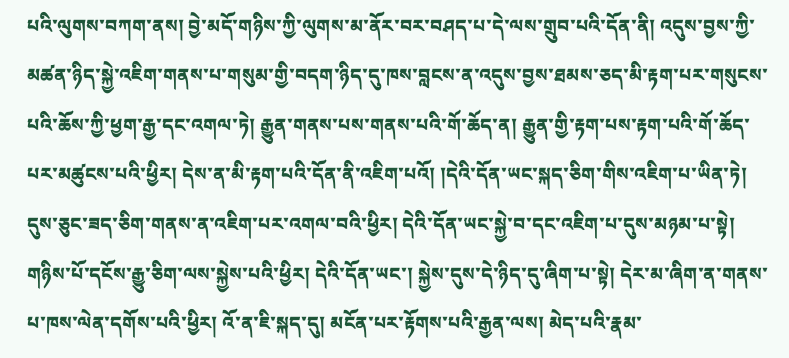པའི་ལུགས་བཀག་ནས། བྱེ་མདོ་གཉིས་ཀྱི་ལུགས་མ་ནོར་བར་བཤད་པ་དེ་ལས་གྲུབ་པའི་དོན་ནི། འདུས་བྱས་ཀྱི་མཚན་ཉིད་སྐྱེ་འཇིག་གནས་པ་གསུམ་གྱི་བདག་ཉིད་དུ་ཁས་བླངས་ན་འདུས་བྱས་ཐམས་ཅད་མི་རྟག་པར་གསུངས་པའི་ཆོས་ཀྱི་ཕྱག་རྒྱ་དང་འགལ་ཏེ། རྒྱུན་གནས་པས་གནས་པའི་གོ་ཆོད་ན། རྒྱུན་གྱི་རྟག་པས་རྟག་པའི་གོ་ཆོད་པར་མཚུངས་པའི་ཕྱིར། དེས་ན་མི་རྟག་པའི་དོན་ནི་འཇིག་པའོ། །དེའི་དོན་ཡང་སྐད་ཅིག་གིས་འཇིག་པ་ཡིན་ཏེ། དུས་ཅུང་ཟད་ཅིག་གནས་ན་འཇིག་པར་འགལ་བའི་ཕྱིར། དེའི་དོན་ཡང་སྐྱེ་བ་དང་འཇིག་པ་དུས་མཉམ་པ་སྟེ། གཉིས་པོ་དངོས་རྒྱུ་ཅིག་ལས་སྐྱེས་པའི་ཕྱིར། དེའི་དོན་ཡང་། སྐྱེས་དུས་དེ་ཉིད་དུ་ཞིག་པ་སྟེ། དེར་མ་ཞིག་ན་གནས་པ་ཁས་ལེན་དགོས་པའི་ཕྱིར། འོ་ན་ཇི་སྐད་དུ། མངོན་པར་རྟོགས་པའི་རྒྱན་ལས། མེད་པའི་རྣམ་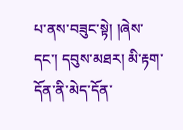པ་ནས་བཟུང་སྟེ། །ཞེས་དང་། དབུས་མཐར། མི་རྟག་དོན་ནི་མེད་དོན་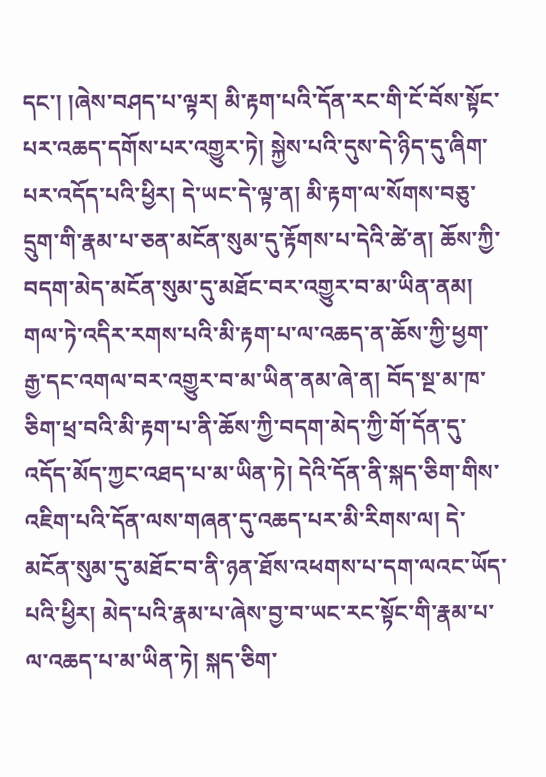དང་། །ཞེས་བཤད་པ་ལྟར། མི་རྟག་པའི་དོན་རང་གི་ངོ་བོས་སྟོང་པར་འཆད་དགོས་པར་འགྱུར་ཏེ། སྐྱེས་པའི་དུས་དེ་ཉིད་དུ་ཞིག་པར་འདོད་པའི་ཕྱིར། དེ་ཡང་དེ་ལྟ་ན། མི་རྟག་ལ་སོགས་བཅུ་དྲུག་གི་རྣམ་པ་ཅན་མངོན་སུམ་དུ་རྟོགས་པ་དེའི་ཚེ་ན། ཆོས་ཀྱི་བདག་མེད་མངོན་སུམ་དུ་མཐོང་བར་འགྱུར་བ་མ་ཡིན་ནམ། གལ་ཏེ་འདིར་རགས་པའི་མི་རྟག་པ་ལ་འཆད་ན་ཆོས་ཀྱི་ཕྱག་རྒྱ་དང་འགལ་བར་འགྱུར་བ་མ་ཡིན་ནམ་ཞེ་ན། བོད་སྔ་མ་ཁ་ཅིག་ཕྲ་བའི་མི་རྟག་པ་ནི་ཆོས་ཀྱི་བདག་མེད་ཀྱི་གོ་དོན་དུ་འདོད་མོད་ཀྱང་འཐད་པ་མ་ཡིན་ཏེ། དེའི་དོན་ནི་སྐད་ཅིག་གིས་འཇིག་པའི་དོན་ལས་གཞན་དུ་འཆད་པར་མི་རིགས་ལ། དེ་མངོན་སུམ་དུ་མཐོང་བ་ནི་ཉན་ཐོས་འཕགས་པ་དག་ལའང་ཡོད་པའི་ཕྱིར། མེད་པའི་རྣམ་པ་ཞེས་བྱ་བ་ཡང་རང་སྟོང་གི་རྣམ་པ་ལ་འཆད་པ་མ་ཡིན་ཏེ། སྐད་ཅིག་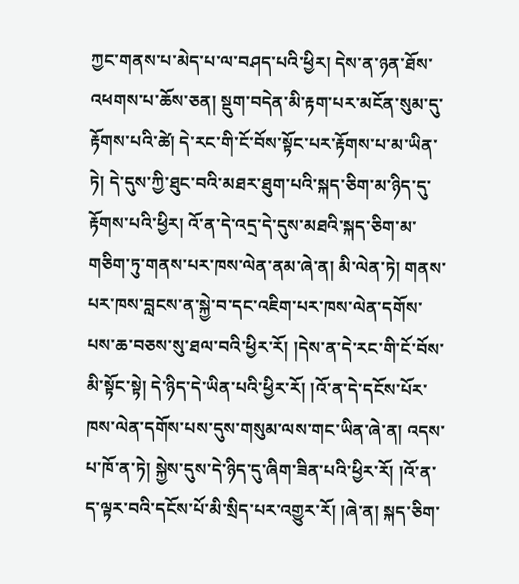ཀྱང་གནས་པ་མེད་པ་ལ་བཤད་པའི་ཕྱིར། དེས་ན་ཉན་ཐོས་འཕགས་པ་ཆོས་ཅན། སྡུག་བདེན་མི་རྟག་པར་མངོན་སུམ་དུ་རྟོགས་པའི་ཚེ། དེ་རང་གི་ངོ་བོས་སྟོང་པར་རྟོགས་པ་མ་ཡིན་ཏེ། དེ་དུས་ཀྱི་ཐུང་བའི་མཐར་ཐུག་པའི་སྐད་ཅིག་མ་ཉིད་དུ་རྟོགས་པའི་ཕྱིར། འོ་ན་དེ་འདྲ་དེ་དུས་མཐའི་སྐད་ཅིག་མ་གཅིག་ཏུ་གནས་པར་ཁས་ལེན་ནམ་ཞེ་ན། མི་ལེན་ཏེ། གནས་པར་ཁས་བླངས་ན་སྐྱེ་བ་དང་འཇིག་པར་ཁས་ལེན་དགོས་པས་ཆ་བཅས་སུ་ཐལ་བའི་ཕྱིར་རོ། །དེས་ན་དེ་རང་གི་ངོ་བོས་མི་སྟོང་སྟེ། དེ་ཉིད་དེ་ཡིན་པའི་ཕྱིར་རོ། །འོ་ན་དེ་དངོས་པོར་ཁས་ལེན་དགོས་པས་དུས་གསུམ་ལས་གང་ཡིན་ཞེ་ན། འདས་པ་ཁོ་ན་ཏེ། སྐྱེས་དུས་དེ་ཉིད་དུ་ཞིག་ཟིན་པའི་ཕྱིར་རོ། །འོ་ན་ད་ལྟར་བའི་དངོས་པོ་མི་སྲིད་པར་འགྱུར་རོ། །ཞེ་ན། སྐད་ཅིག་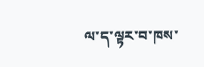ལ་ད་ལྟར་བ་ཁས་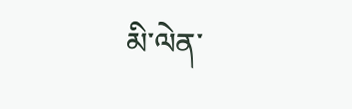མི་ལེན་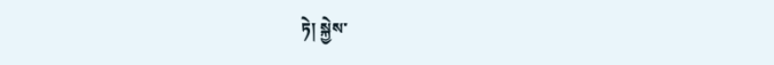ཏེ། སྐྱེས་